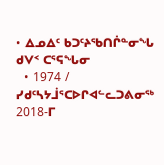• ᐃᓄᐃᑦ ᑲᑐᑦᔨᖃᑎᒌᓐᓂᖓ ᑯᐯᑉ ᑕᕐᕋᖓᓂ
  • 1974 / ᓯᑯᑦᓴᔭᒨᕐᑕᐅᒋᐊᓪᓚᑐᕕᓂᖅ 2018-ᒥ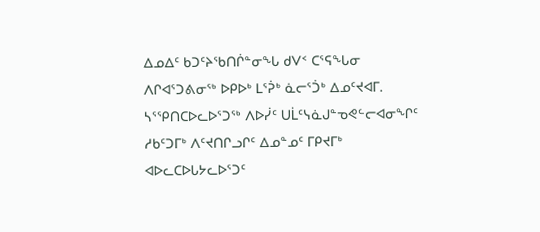ᐃᓄᐃᑦ ᑲᑐᑦᔨᖃᑎᒌᓐᓂᖓ ᑯᐯᑉ ᑕᕐᕋᖓᓂ ᐱᒋᐊᕐᑐᕕᓂᖅ ᐅᑭᐅᒃ ᒪᕐᕉᒃ ᓈᓕᕐᑑᒃ ᐃᓄᑦᔪᐊᒥ. ᓴᕐᕿᑎᑕᐅᓚᐅᕐᑐᖅ ᐱᐅᓰᑦ ᑌᒫᑦᓭᓈᒍᓐᓀᕙᓪᓕᐊᓂᖏᑦ ᓱᑲᑦᑐᒥᒃ ᐱᑦᔪᑎᒋᓗᒋᑦ ᐃᓄᓐᓄᑦ ᒥᑭᔪᒥᒃ ᐊᐅᓚᑕᐅᒐᔭᓚᐅᕐᑐᑦ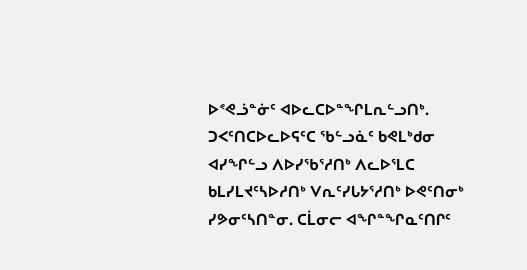ᐅᕝᕙᓘᓐᓃᑦ ᐊᐅᓚᑕᐅᓐᖏᒪᕆᓪᓗᑎᒃ. ᑐᐸᑦᑎᑕᐅᓚᐅᕋᑦᑕ ᖃᓪᓗᓈᑦ ᑲᕙᒪᒃᑯᓂ ᐊᓯᖏᓪᓗ ᐱᐅᓯᖃᕐᓱᑎᒃ ᐱᓚᐅᕐᒪᑕ ᑲᒪᓯᒪᔪᑦᓴᐅᓱᑎᒃ ᐯᕆᑦᓯᒐᔭᕐᓱᑎᒃ ᐅᕙᑦᑎᓂᒃ ᓯᕗᓂᑦᓴᑎᓐᓂ. ᑕᒫᓂᓕ ᐊᖏᓐᖏᓇᑦᑎᒋᑦ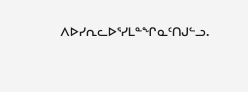ᐱᐅᓯᕆᓚᐅᕐᓯᒪᓐᖏᓇᑦᑎᒍᓪᓗ.